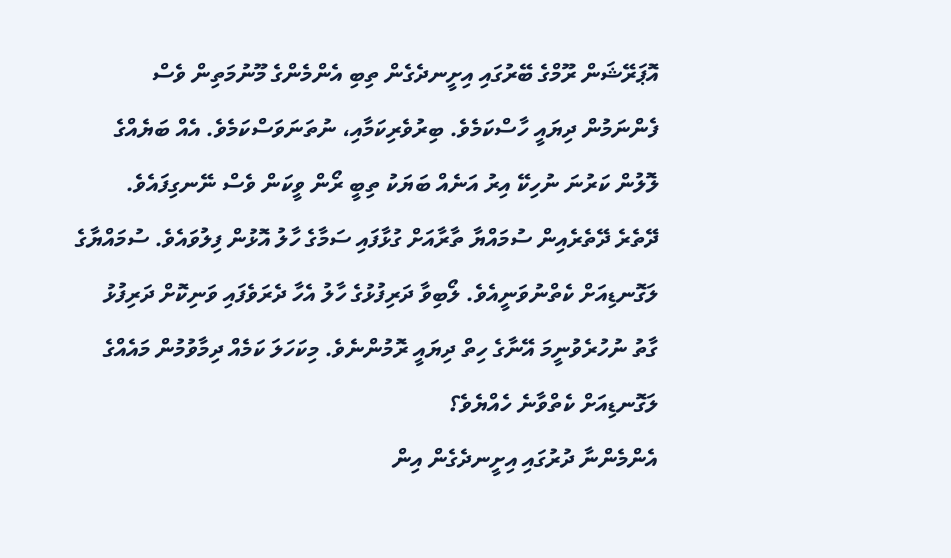އޮޕަރޭޝަން ރޫމްގެ ބޭރުގައި އިށީނދެގެން ތިބި އެންމެންގެ މޫނުމަތިން ވެސް ފެންނަމުން ދިޔައީ ހާސްކަމެވެ. ބިރުވެރިކަމާއި، ނުތަނަވަސްކަމެވެ. އެއް ބަޔެއްގެ ލޮލުން ކަރުނަ ނުހިކޭ އިރު އަނެއް ބަޔަކު ތިބީ ރޯން ވީކަން ވެސް ނޭނގިފައެވެ.
ދޭތެރެ ދޭތެރެއިން ސުމައްޔާ ތާރާއަށް ގުޅާފައި ސަމާގެ ހާލު އޮޅުން ފިލުވައެވެ. ސުމައްޔާގެ ލަގޮނޑިއަށް ކެތްނުވަނީއެވެ. ލޯބިވާ ދަރިފުޅުގެ ހާލު އެހާ ދެރަވެފައި ވަނިކޮށް ދަރިފުޅު ގާތު ނުހުރެވުނީމަ އޭނާގެ ހިތް ދިޔައީ ރޮމުންނެވެ. މިކަހަލަ ކަމެއް ދިމާވުމުން މައެއްގެ ލަގޮނޑިއަށް ކެތްވާނެ ހެއްޔެވެ؟
އެންމެންނާ ދުރުގައި އިށީނދެގެން އިން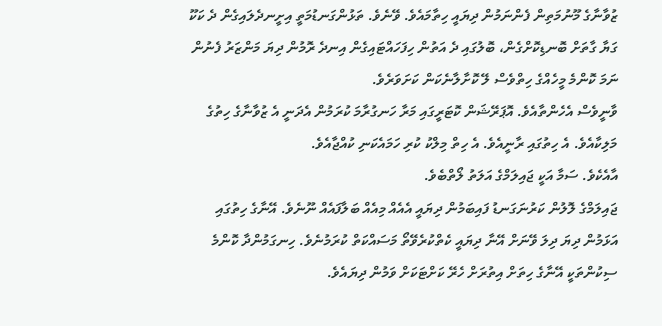ޒުވާނާގެ މޫނުމަތިން ފެންނަމުން ދިޔައީ ހިތާމައެވެ. ވޭނެވެ. ތަޅުންގަނޑުމަތީ އިށީނދެލައިގެން ދެ ކަކޫ ގަޔާ ގާތަށް ބޮނޑިކޮށްގެން، ބޮލުގައި ދެ އަތުން ހިފަހައްޓައިގެން އިނދެ ރޮމުން ދިޔަ މަންޒަރު ފެނުން ނަމަ ކޮންމެ މީހެއްގެ ހިތްވެސް ލޭ ކޮށާލާނެކަން ކަށަވަރެވެ.
ވާނީވެސް އެހެންތާއެވެ. އޮޕަރޭޝަން ކޮޓަރީގައި މަރާ ހަނގުރާމަ ކުރަމުން އެދަނީ އެ ޒުވާނާގެ ހިތުގެ މަލިކާއެވެ. އެ ހިތުގައި ރާނީއެވެ. އެ ހިތް މިލްކު ކުރި ހަމައެކަނި ކުއްޖާއެވެ.
އާއެކެވެ. ސަމާ އަކީ ޖައިލަމްގެ އަލަތު ލޯތްބެވެ.
ޖައިލަމްގެ ލޮލުން ކަރުނަގަނޑު ފައިބަމުން ދިޔައީ އެއެއް މިއެއް ބަލާފައެއް ނޫނެވެ. އޭނާގެ ހިތުގައި އަޅަމުން ދިޔަ ދިލަ ވޭނަށް އޭނާ ދިޔައީ ކެތްކުރެވޭތޯ މަސައްކަތް ކުރަމުނެވެ. ހިނގަމުންދާ ކޮންމެ ސިކުންތަކީ އޭނާގެ ހިތަށް އިތުރަށް ހެރޭ ކަށްޓަކަށް ވަމުން ދިޔައެވެ.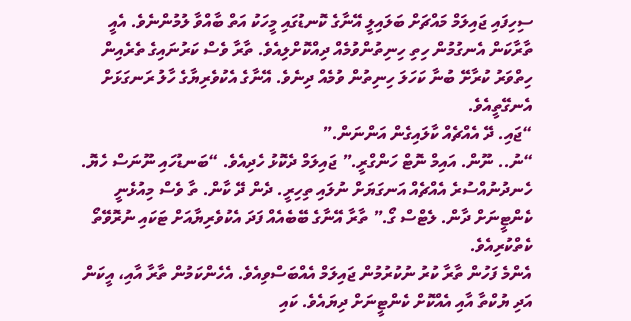ސިހިފައި ޖައިލަމް މައްޗަށް ބަލައިލީ އޭނާގެ ކޮނޑުގައި މީހަކު އަތް ބާއްވާ ލުމުންނެވެ. އެއީ ތާރާކަން އެނގުމުން ހިތި ހިނިތުންވުމެއް ދިއްކޮށްލިއެވެ. ތާރާ ވެސް ކަރުނައިގެ ތެރެއިން ހިތްވަރު ކުރާށޭ ބުނާ ކަހަލަ ހިނިތުން ވުމެއް ދިނެވެ. އޭނާގެ އެކުވެރިޔާގެ ހާލު ރަނގަޅަށް އެނގޭތީއެވެ.
“ޖައި. ދޭ އެއްޗެއް ކާލައިގެން އަންނަން.”
“ނު.. ނޫން. އައިމް ނޮޓް ހަންގްރީ.” ޖައިލަމް ދެކޮޅު ހެދިއެވެ. “ބަނޑުހައި ނޫނަސް ހެޔޮ. ހެނދުނުއްސުރެ އެއްޗެއް އަނގަޔަށް ނުލައި ތިހިރީ. ދެން ދޭ ކާން. ތާ ވެސް މިއުޅެނީ ކެންޓީނަށް ދާން. ލެޓްސް ގޯ.” ތާރާ އޭނާގެ ބޭބެއެއް ފަދަ އެކުވެރިޔާއަށް ޓަކައި ނުރޮވޭތޯ ކެތްކުރިއެވެ.
އެންމެ ފަހުން ތާރާ ކުރު ނުކުރުމުން ޖައިލަމް އެއްބަސްވިއެވެ. އެހެންކަމުން ތާރާ އާއި، އީކަން އަދި ޔުކްތާ އާއި އެއްކޮށް ކެންޓީނަށް ދިޔައެވެ. ކައި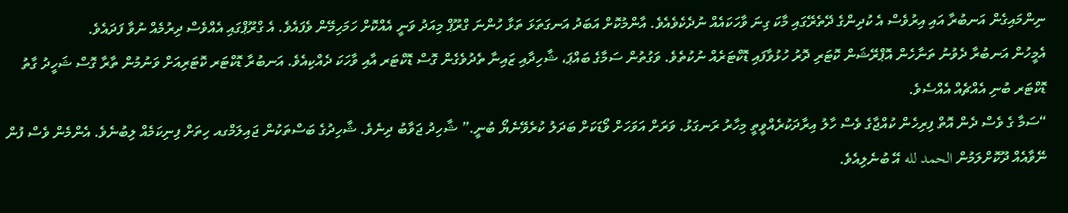ނިންމައިގެން އަނބުރާ އައި އިރުވެސް އެ ކުދިންގެ ދޭތެރޭގައި މާކަ ގިނަ ވާހަކައެއް ނުދެކެވެއެވެ. އާންމުކޮށް އަބަދު އަނގަތަޅަ ތަޅާ ހުންނަ ގްރޫޕް މިއަދު ވަނީ އެއްކޮށް ހަމަހިމޭން ވެފައެވެ. އެ ގްރޫޕްގައި އެއްވެސް ދިރުމެއް ނުވާ ފަދައެވެ.
އެމީހުން އަނބުރާ ދެވުނު ތަނާހެން އޮޕްރޭޝަން ކޮޓަރި ދޮރު ހުޅުވާފައި ޑޮކްޓަރެއް ނުކުތެވެ. ވަގުތުން ސަމާގެ ބައްޕަ، ޝާހިދާއި ޒައިނާ ތެދުވެގެން ގޮސް ޑޮކްޓަރ އާއި ވާހަކަ ދެއްކިއެވެ. އަނބުރާ ޑޮކްޓަރ ކޮޓަރިއަށް ވަނުމުން ތާރާ ގޮސް ޝަހީދު ގާތު ޑޮކްޓަރ ބުނި އެއްޗެއް އެއްސެވެ.
“ސަމާ ގެ ވެސް ދެން އޮތް ފިރިހެން ކުއްޖާގެ ވެސް ހާލު އިރާދަކުރެއްވީތީ މިހާރު ރަނގަޅު. ވަރަށް އަވަހަށް ވޯޑަކަށް ބަދަލު ކުރެވޭނެޔޯ ބުނީ.” ޝާހިދު ޖަވާބު ދިނެވެ. ޝާހިދުގެ ބަސްތަކުން ޖައިލަމްގއ ހިތަށް ފިނިކަމެއް ލިބުނެވެ. އެންމެން ވެސް ފުން ނޭވާއެއް ދޫކޮށްލަމުން الحمد لله އޭ ބުނެލިއެވެ.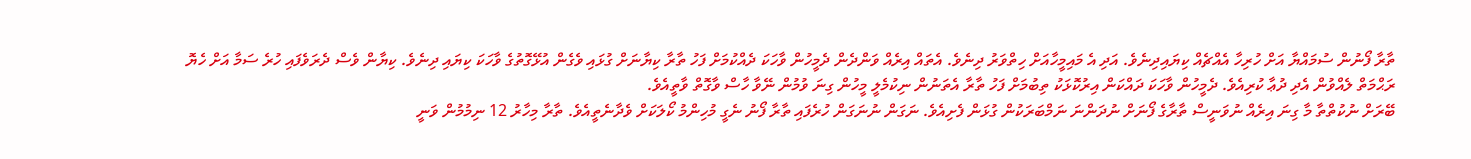ތާރާ ފޯނުން ސުމައްޔާ އަށް ހުރިހާ އެއްޗެއް ކިޔައިދިނެވެ. އަދި އެ މައިމީހާއަށް ހިތްވަރު ދިނެވެ. އެތައް އިރެއް ވަންދެން ދެމީހުން ވާހަކަ ދެއްކުމަށް ފަހު ތާރާ ކިޔާނަށް ގުޅައި ވެގެން އުޅޭގޮތުގެ ވާހަކަ ކިޔައި ދިނެވެ. ކިޔާން ވެސް ދެރަވެފައި ހުރެ ސަމާ އަށް ހެޔޮ ރަޙްމަތް ލެއްވުން އެދި ދުޢާ ކުރިއެވެ. ދެމީހުން ވާހަކަ ދައްކަން އިރުކޮޅަކު ތިބުމަށް ފަހު ތާރާ އެތަނުން ނިކުމެލީ މީހުން ގިނަ ވުމުން ނޭވާ ހާސް ވާގޮތް ވާތީއެވެ.
ބޭރަށް ނުކުތްތާ މާ ގިނަ އިރެއް ނުވަނީސް ތާރާގެ ފޯނަށް ނުދަންނަ ނަމްބަރަކުން ގުޅަން ފެށިއެވެ. ނަގަން ނުނަގަން ހުރެފައި ތާރާ ފޯނު ނެގީ މުހިންމު ކޯލަކަށް ވެދާނެތީއެވެ. ތާރާ މިހާރު 12 ނިމުމުން ވަނީ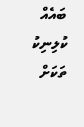ބައެއް ކުލިނިކު ތަކަށް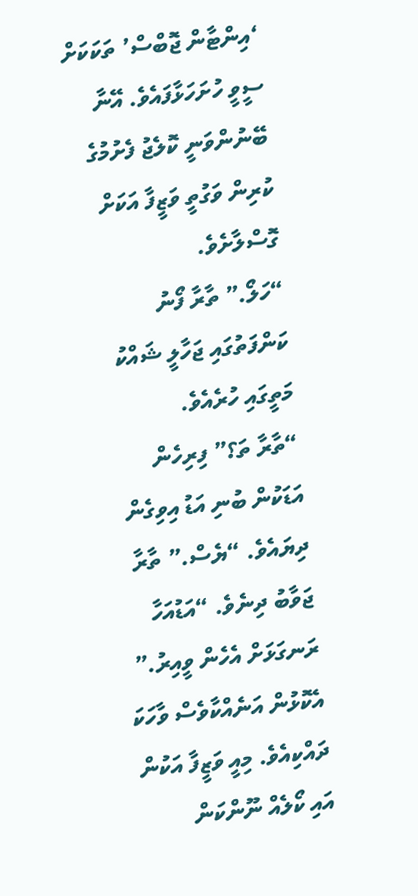‘އިންޓާން ޖޮބްސް’ ތަކަކަށް ސީވީ ހުށަހަޅާފައެވެ. އޭނާ ބޭނުންވަނީ ކޮލެޖު ފެށުމުގެ ކުރިން ވަގުތީ ވަޒީފާ އަކަށް ގޮސްލާށެވެ.
“ހަލޯ.” ތާރާ ފޯނު ކަންފަތުގައި ޖަހާލީ ޝައްކު މަތީގައި ހުރެއެވެ.
“ތާރާ ތަ؟” ފިރިހެން އަޑަކުން ބުނި އަޑު އިވިގެން ދިޔައެވެ. “ޔެސް.” ތާރާ ޖަވާބު ދިނެވެ. “އަޑުއަހާ ރަނގަޅަށް އެހެން ވީއިރު.” އެކޮޅުން އަނެއްކާވެސް ވާހަކަ ދައްކިއެވެ. މިއީ ވަޒީފާ އަކުން އައި ކޯލެއް ނޫންކަން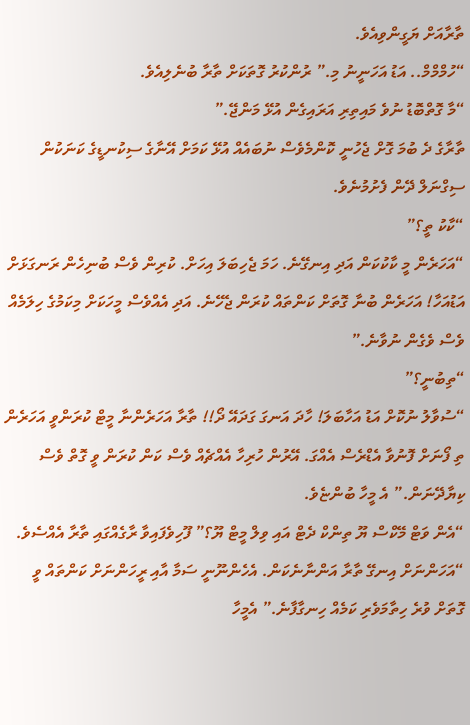ތާރާއަށް ޔަގީންވިއެވެ.
“ހުމްމްމް.. އަޑު އަހަނީނު މި.” ރުންކުރު ގޮތަކަށް ތާރާ ބުނެލިއެވެ.
“މާ ގޮތްބޮޑު ނުވެ މައިތިރި އަރައިގެން އުޅޭ މަންޖޭ.”
ތާރާގެ ދެ ބުމަ ގޮށް ޖެހުނީ ކޮންމެވެސް ނުބައެއް އުޅޭ ކަމަށް އޭނާގެ ސިކުނޑީގެ ކަނަކުން ސިގްނަލް ދޭން ފެށުމުނެވެ.
“ކާކު ތީ؟”
“އަހަރެން މީ ކާކުކަން އަދި އިނގޭނެ. ހަމަ ޖެހިބަލަ އިހަށް. ކުރިން ވެސް ބުނިހެން ރަނގަޅަށް އަޑުއަހާ! އަހަރެން ބުނާ ގޮތަށް ކަންތައް ކުރަން ޖެހޭނެ. އަދި އެއްވެސް މީހަކަށް މިކަމުގެ ހިލަމެއް ވެސް ވެގެން ނުވާނެ.”
“ތިބުނީ؟”
“ސުވާލު ނުކޮށް އަޑު އަހާބަލަ! ހާދަ އަނގަ ގަދައޭ ދޯ!! ތާރާ އަހަރެންނާ މީޓް ކުރަންވީ އަހަރެން ތި ފޯނަށް ފޮނުވާ އެޑްރެސް އެއްގަ. އޭރުން ހުރިހާ އެއްޗެއް ވެސް ކަން ކުރަން ވީ ގޮތް ވެސް ކިޔާދޭނަން.” އެ މީހާ ބުންޏެވެ.
“އެން ވަޓް މޭކްސް ޔޫ ތިންކް ދެޓް އައި ވިލް މީޓް ޔޫ؟” ފޫހިވެފައިވާ ރާގެއްގައި ތާރާ އެއްސެވެ.
“އަހަންނަށް އިނގޭ ތާރާ އަންނާނެކަން. އެހެންނޫނީ ސަމާ އާއި ރީހަންނަށް ކަންތައް ވީ ގޮތަށް ވުރެ ހިތާމަވެރި ކަމެއް ހިނގާފާނެ.” އެމީހާ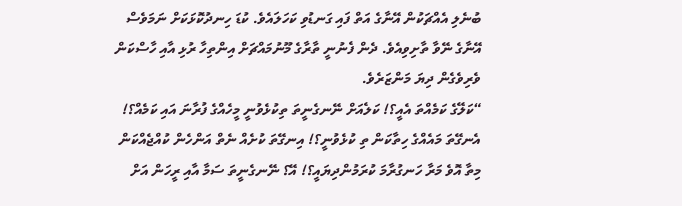ބުނެލި އެއްޗަކުން އޭނާގެ އަތް ފައި ގަނޑުވި ކަހަލައެވެ. ކުޑަ ހިނދުކޮޅަކަށް ނަމަވެސް އޭނާގެ ނޭވާ ތާށިވިއެވެ. ދެން ފެނުނީ ތާރާގެ މޫނުމައްޗަށް އިންތިހާ ރުޅި އާއި ހާސްކަން ވެރިވެގެން ދިޔަ މަންޒަރެވެ.
“ކަލޭގެ ކަމެއްތަ އެއީ؟! ކަލެއަށް ނޭނގެނީތަ ތިކުޅެވުނީ މީހެއްގެ ފުރާނަ އައި ކަމެއް؟! އެނގޭތަ މައެއްގެ ހިތާކަން ތި ކުޅެވުނީ؟! އިނގޭތަ ކުށެއް ނެތް އަންހެން ކުއްޖެއްކަން މިތާ އޮވެ މަރާ ހަނގުރާމަ ކުރަމުންދިޔައީ؟! އޭ؟ ނޭނގެނީތަ ސަމާ އާއި ރީހަން އަށް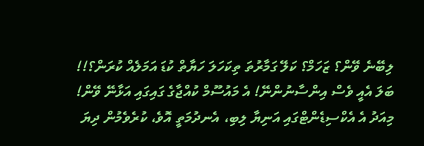ލިބޭނެ ވޭން؟ ޒަހަމް؟ ކަލޭ ގަމާރުތަ ތިކަހަލަ ހަޔާތް ކުޑަ އަމަލެއް ކުރަން؟!! ބަލަ އެއީ ވެސް އިންސާނުންނޭ! އެ މައުސޫމް ކުއްޖާގެ ގައިގައި އަޅާނޭ ވޭން! މިއަދު އެ އެކްސިޑެންޓްގައި އަނިޔާ ލިބި، އެނދުމަތީ އޮވެ، ކުރެވެމުން ދިޔަ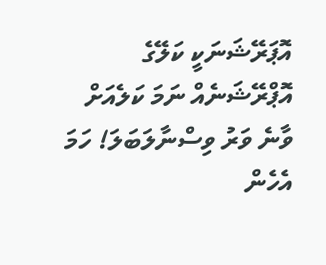އޮޕަރޭޝަނަކީ ކަލޭގެ އޮޕްރޭޝަނެއް ނަމަ ކަލެއަށް ވާނެ ވަރު ވިސްނާލަބަލަ! ހަމަ އެހެން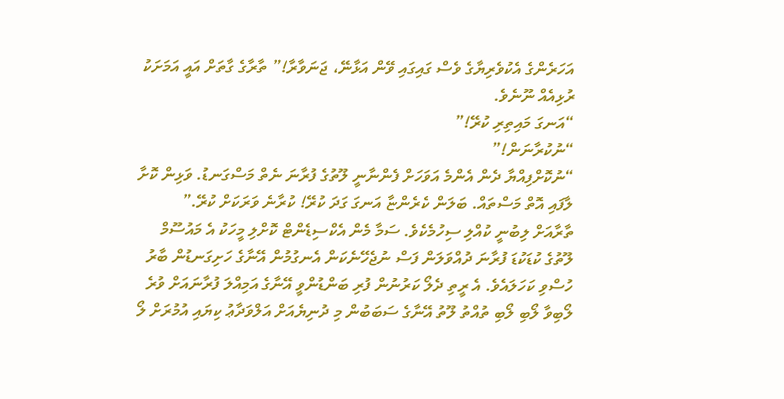އަހަރެންގެ އެކުވެރިޔާގެ ވެސް ގައިގައި ވޭން އަޅާނޭ، ޖަނަވާރާ!” ތާރާގެ ގާތަށް އައީ އަމަށަކު ރުޅިއެއް ނޫނެވެ.
“އަނގަ މައިތިރި ކުރޭ!”
“ނުކުރާނަން!”
“ނުކޮށްފިއްޔާ ދެން އެންމެ އަވަހަށް ފެންނާނީ ލޫތުގެ ފުރާނަ ނެތް މަސްގަނޑު. ވަޅިން ކޮށާ ލާފައި އޮތް މަސްތައް. ބަލަން ކެރެންޏާ އަނގަ ގަދަ ކުރޭ! ކުރާނެ ވަރަކަށް ކުރޭ.”
ތާރާއަށް ލިބުނީ ކުއްލި ސިހުމެކެވެ. ސަމާ މެން އެކްސިޑެންޓް ކޮށްލި މީހަކު އެ މައުސޫމް ލޫތުގެ ކުޑަކުޑަ ފުރާނަ ދުއްވަލަން ފަސް ނުޖެހޭނެކަން އެނގުމުން އޭނާގެ ހަށިގަނޑުން ބާރު ހުސްވި ކަހަލައެވެ. އެ ރީތި ދެލޯ ކަރުނުން ފުރި ބަންޑުންވީ އޭނާގެ އަމިއްލަ ފުރާނައަށް ވުރެ ލޯބިވާ ލޯބި ލޯބި ތުއްތު ލޫތު އޭނާގެ ސަބަބުން މި ދުނިޔެއަށް އަލްވަދާޢު ކިޔައި އުމުރަށް ލޯ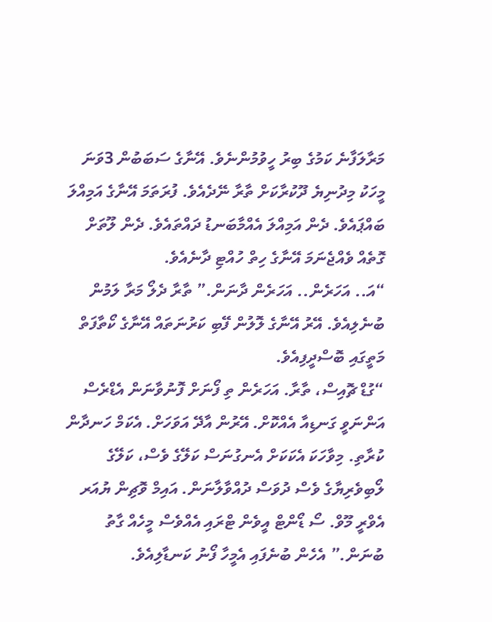މަރާލަފާނެ ކަމުގެ ބިރު ހީވުމުންނެވެ. އޭނާގެ ސަބަބުން 3ވަނަ މީހަކު މިދުނިޔެ ދޫކުރާކަށް ތާރާ ނޭދެއެވެ. ފުރަތަމަ އޭނާގެ އަމިއްލަ ބައްޕައެވެ. ދެން އަމިއްލަ އެއްމާބަނޑު ދައްތައެވެ. ދެން ލޫތަށް ގޮތެއް ވެއްޖެނަމަ އޭނާގެ ހިތް ހުއްޓި ދާނެއެވެ.
“އަ.. އަހަރެން.. އަހަރެން ދާނަން.” ތާރާ ދެލޯ މަރާ ލަމުން ބުނެލިއެވެ. އޭރު އޭނާގެ ލޮލުން ފޭބި ކަރުނަތައް އޭނާގެ ކޯތާފަތް މަތީގައި ބޮސްދީފިއެވެ.
“ގުޑް ޗޮއިސް، ތާރާ. އަހަރެން ތި ފޯނަށް ފޮނުވާނަން އެޑްރެސް އަންނަވީ ގަނޑިއާ އެއްކޮށް. އޭރުން އާދޭ އަވަހަށް. އެކަމް ހަނދާން ކުރާތި. މިވާހަކަ އެކަކަށް އެނގުނަސް ކަލޭގެ ވެސް، ކަލޭގެ ލޯބިވެރިޔާގެ ވެސް ދުވަސް ދުއްވާލާނަން. އައިމް ވޮޗިން ޔުއަރ އެވްރީ މޫވް. ސޯ ޑޯންޓް އީވެން ޓްރައި އެއްވެސް މީހެއް ގާތު ބުނަން.” އެހެން ބުނެފައި އެމީހާ ފޯނު ކަނޑާލިއެވެ.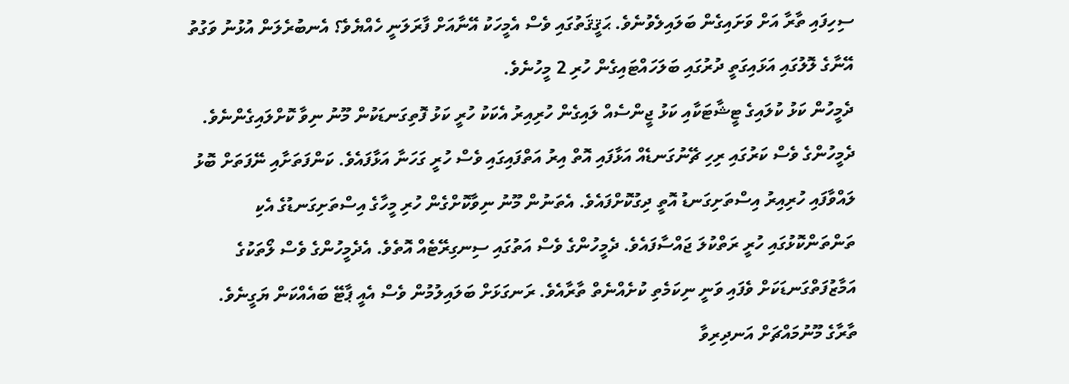ސިހިފައި ތާރާ އަށް ވަށައިގެން ބަލައިލެވުނެވެ. ޙަޤީޤަތުގައި ވެސް އެމީހަކު އޭނާއަށް ފާރަލަނީ ހެއްޔެވެ؟ އެނބުރެލަން އުޅުނު ވަގުތު އޭނާގެ ލޮލުގައި އަޅައިގަތީ ދުރުގައި ބަލަހައްޓައިގެން ހުރި 2 މީހުނެވެ.
ދެމީހުން ކަޅު ކުލައިގެ ޓީޝާޓަކާއި ކަޅު ޖީންސެއް ލައިގެން ހުރިއިރު އެކަކު ހުރީ ކަޅު ފޮތިގަނޑަކުން މޫނު ނިވާ ކޮށްލައިގެންނެވެ. ދެމީހުންގެ ވެސް ކަރުގައި ރިހި ޗޭނުގަނޑެއް އަޅާފައި އޮތް އިރު އަތްފައިގައި ވެސް ހުރީ ގަހަނާ އަޅާފައެވެ. ކަންފަތަށާއި ނޭފަތަށް ބޮޅު ލައްވާފައި ހުރިއިރު އިސްތަށިގަނޑު އޮތީ ދިގުކޮށްފައެވެ. އެތަނުން މޫނު ނިވާކޮށްގެން ހުރި މީހާގެ އިސްތަށިގަނޑުގެ އެކި ތަންތަންކޮޅުގައި ހުރީ ރަތްކުލަ ޖައްސާފައެވެ. ދެމީހުންގެ ވެސް އަތުގައި ސިނގިރޭޓެއް އޮތެވެ. އެދެމީހުންގެ ވެސް ލޯތަކުގެ އަމާޒުފަތްގަނޑަކަށް ވެފައި ވަނީ ނިކަމެތި ކުށެއްނެތް ތާރާއެވެ. ރަނގަޅަށް ބަލައިލުމުން ވެސް އެއީ ޕާޓޭ ބައެއްކަން ޔަގީނެވެ.
ތާރާގެ މޫނުމައްޗަށް އަނދިރިވާ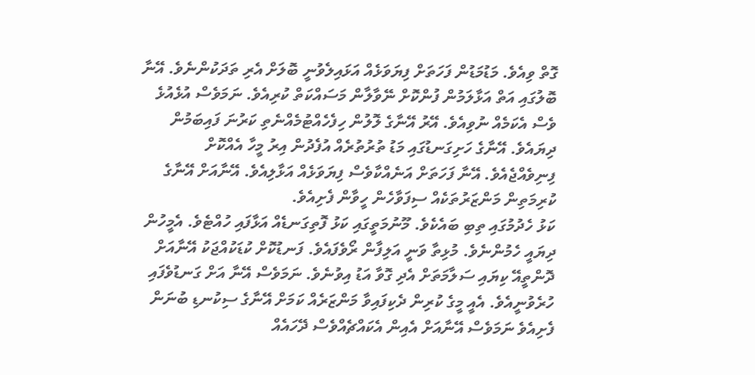ގޮތް ވިއެވެ. މަޑުމަޑުން ފަހަތަށް ފިޔަވަޅެއް އަޅައިލެވުނީ ބޮލަށް އެރި ތަދަކުންނެވެ. އޭނާ ބޮލުގައި އަތް އަޅާލަމުން ފުންކޮށް ނޭވާލާން މަސައްކަތް ކުރިއެވެ. ނަމަވެސް އުޅެއުޅެ ވެސް އެކަމެއް ނުވިއެވެ. އޭރު އޭނާގެ ލޮލުން ހިފެހެއްޓުމެއްނެތި ކަރުނަ ފައިބަމުން ދިޔައެވެ. އޭނާގެ ހަށިގަނޑުގައި މަޑު ތުރުތުރެއް އުފެދުން އިރު މީހާ އެއްކޮށް ފިނިވެއްޖެއެވެ. އޭނާ ފަހަތަށް އަނެއްކާވެސް ފިޔަވަޅެއް އަޅާލިއެވެ. އޭނާއަށް އޭނާގެ ކުރިމަތިން މަންޒަރުތަކެއް ސިފަވާހެން ހީވާން ފެށިއެވެ.
ކަޅު ހެދުމުގައި ތިބި ބައެކެވެ. މޫނުމަތީގައި ކަޅު ފޮތިގަނޑެއް އަޅާފައި ހުއްޓެވެ. އެމީހުން ދިޔައީ ހެމުންނެވެ. މުޅިތާ ވަނީ އަލިފާން ރޯވެފައެވެ. ފަނޑުކޮށް ކުޑަކުއްޖަކު އޭނާއަށް ދޮންތީއޭ ކިޔައި ސަލާމަތަށް އެދި ގޮވާ އަޑު އިވުނެވެ. ނަމަވެސް އޭނާ އަށް ގަނޑުވެފައި ހުރެވުނީއެވެ. އެއީ މީގެ ކުރިން ދެކިފައިވާ މަންޒަރެއް ކަމަށް އޭނާގެ ސިކުނޑި ބުނަން ފެށިއެވެ ނަމަވެސް އޭނާއަށް އެއިން އެކައްޗެއްވެސް ދޭހައެއް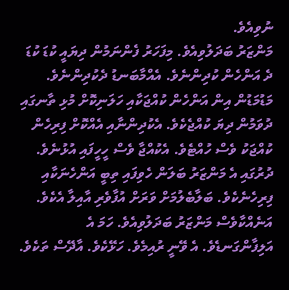ނުވިއެވެ.
މަންޒަރު ބަދަލުވިއެވެ. މިފަހަރު ފެންނަމުން ދިޔައީ ކުޑަ ކުޑަ ދެ އަންހެން ކުދިންނެވެ. އެއްމާބަނޑު ދެކުދިންނެވެ. މަޑުމަޑުން އިން އަންހެން ކުއްޖަކާއި ހަލަނިކޮށް މުޅި ތާނގައި ދުވަމުން ދިޔަ ކުއްޖެކެވެ. އެކުދިންނާއި އެއްކޮށް ފިރިހެން ކުއްޖަކު ވެސް ހުއްޓެވެ. އެކުއްޖާ ވެސް ހީހީފައި އުޅުނެވެ. ދުރުގައި އެ މަންޒަރު ބަލަން ހެވިފައި ތިބީ އަންހެނަކާއި ފިރިހެނެކެވެ. ބަލާބެލުމަށް ވަރަށް އުފާވެރި އާއިލާ އެކެވެ.
އަނެއްކާވެސް މަންޒަރު ބަދަލުވިއެވެ. ހަމަ އެ އަލިފާންގަނޑެވެ. އެ ވޭނީ ރުއިމެވެ. ހަޅޭކެވެ. އާދޭސް ތަކެވެ.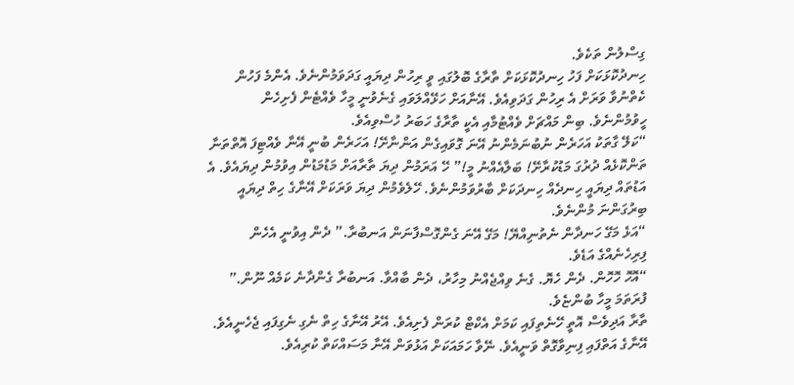ގިސްލުން ތަކެވެ.
ހިނދުކޮޅަކަށް ފަހު ހިނދުކޮޅަކަށް ތާރާގެ ބޮލުގައި ވީ ރިހުން ދިޔައީ ގަދަވަމުންނެވެ. އެންމެ ފަހުން ކެތްނުވާ ވަރަށް އެ ރިހުން ގަދަވިއެވެ. އޭނާއަށް ހަޅޭއްލަވައި ގެނެވުނީ މީހާ ވެއްޓެން ފެށިހެން ހީވުމުންނެވެ. ބިން މައްޗަށް ވެއްޓުމާއި އެކީ ތާރާގެ ހަބަރު ހުސްވިއެވެ.
“ކަލޭ ގާތަކު އަހަރެން ނުބުނަމެންނު އޭނަ ގޮވައިގެން އަންނާށޭ! އަހަރެން ބުނީ އޭނާ ވެއްޓިފަ އޮތްތަނާ ތަންކޮޅެއް ދުރުގަ މަޑުކުރާށޭ! ބަލާއެއްނު މީ!” ހޭ އަރަމުން ދިޔަ ތާރާއަށް މަޑުމަޑުން އިވުމުން ދިޔައެވެ. އެ އަޑުތައް ދިޔައީ ހިނދެއް ހިނދަކަށް ބާރުވަމުންނެވެ. ހޭލެވެމުން ދިޔަ ވަރަކަށް އޭނާގެ ހިތް ދިޔައީ ބިރުގަންނަ މުންނެވެ.
“އަޅެ މަގޭ ހަނދާން ނެތުނިއްޔޭ! މަގޭ އޭނަ ގެންގޮސްފާނަން އަނބުރާ.” ދެން އިވުނީ އެހެން ފިރިހެނެއްގެ އަޑެވެ.
“އޮހޮ ހޮހޮން. ދެން ހެޔޮ. ގެނެ ވިއްޖެއްނު މިހާރު، ދެން ބާއްވާ. އަނބުރާ ގެންދާނެ ކަމެއް ނޫން.” ފުރަތަމަ މީހާ ބުންޏެވެ.
ތާރާ އަދިވެސް އޮތީ ހޭނެތިފައި ކަމަށް އެކްޓް ކުރަން ފެށިއެވެ. އޭރު އޭނާގެ ހިތް ނެގި ނެގިފައި ޖެހެނީއެވެ. އޭނާގެ އަތްފައި ފިނިވާގޮތް ވަނީއެވެ. ނޭވާ ހަމައަކަށް އަޅުވަން އޭނާ މަސައްކަތް ކުރިއެވެ.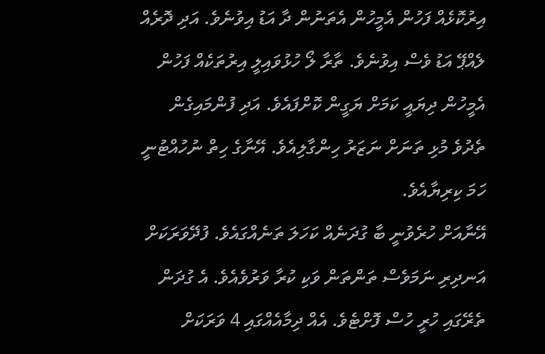އިރުކޮޅެއް ފަހުން އެމީހުން އެތަނުން ދާ އަޑު އިވުނެވެ. އަދި ދޮރެއް ލެއްޕޭ އަޑު ވެސް އިވުނެވެ. ތާރާ ލޯ ހުޅުވައިލީ އިރުތަކެއް ފަހުން އެމީހުން ދިޔައީ ކަމަށް ޔަގީން ކޮށްފައެވެ. އަދި ފުންމައިގެން ތެދުވެ މުޅި ތަނަށް ނަޒަރު ހިންގާލިއެވެ. އޭނާގެ ހިތް ނުހުއްޓުނީ ހަމަ ކިރިޔާއެވެ.
އޭނާއަށް ހުރެވުނީ ބާ ގުދަނެއް ކަހަލަ ތަނެއްގައެވެ. ފުދޭވަރަކަށް އަނދިރި ނަމަވެސް ތަންތަން ވަކި ކުރާ ވަރުވެއެވެ. އެ ގުދަން ތެރޭގައި ހުރީ ހުސް ފޮށްޓެވެ. އެއް ދިމާއެއްގައި 4 ވަރަކަށް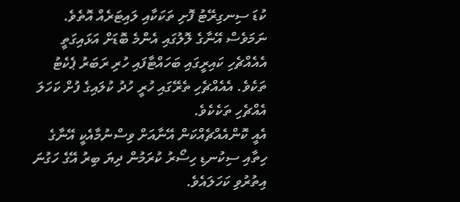ކުޑަ ސިނގިރޭޓު ފޮށި ތަކަކާއި ލައިޓަރެއް އޮތެވެ. ނަމަވެސް އޭނާގެ ލޮލުގައި އެންމެ ބޮޑަށް އަޅައިގަތީ އެއެއްޗެހި ކައިރީގައި ބަހައްޓާފައި ހުރި ރަބަރު ޕެކެޓު ތަކެވެ. އެއެއްޗެހި ތެރޭގައި ހުރީ ހުދު ކުލައިގެ ފުށް ކަހަލަ އެއްޗެހި ތަކެކެވެ.
އެއީ ކޮންއެއްޗެއްކަން އޭނާއަށް ވިސްނުމާއެކީ އޭނާގެ ހިތާއި ސިކުނޑި ހިސޯރު ކުރަމުން ދިޔަ ބިރު އޭގެ ހަގުނަ އިތުރުވި ކަހަލައެވެ.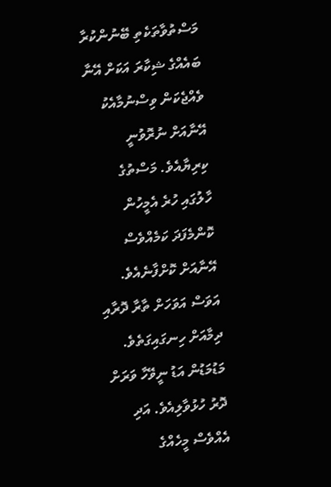މަސްތުވާތަކެތި ބޭނުންކުރާ ބައެއްގެ ޝިކާރަ އަކަށް އޭނާ ވެއްޖެކަން ވިސްނުމާއެކު އޭނާއަށް ނުރޮވުނީ ކިރިޔާއެވެ. މަސްތުގެ ހާލުގައި ހުރެ އެމީހުން ކޮންމެފަދަ ކަމެއްވެސް އޭނާއަށް ކޮށްފާނެއެވެ.
އަވަސް އަވަހަށް ތާރާ ދޮރާއި ދިމާއަށް ހިނގައިގަތެވެ. މަޑުމަޑުން އަޑު ނީވޭހާ ވަރަށް ދޮރު ހުޅުވާލިއެވެ. އަދި އެއްވެސް މީހެއްގެ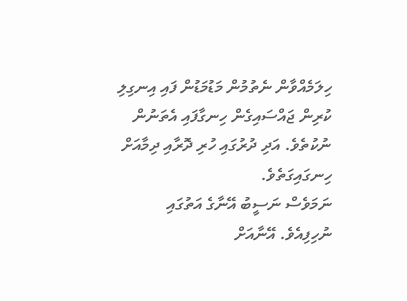ހިލަމެއްވާން ނެތުމުން މަޑުމަޑުން ފައި އިނގިލި ކުރިން ޖައްސައިގެން ހިނގާފައި އެތަނުން ނުކުތެވެ. އަދި ދުރުގައި ހުރި ދޮރާއި ދިމާއަށް ހިނގައިގަތެވެ.
ނަމަވެސް ނަސީބު އޭނާގެ އަތުގައި ނުހިފިއެވެ. އޭނާއަށް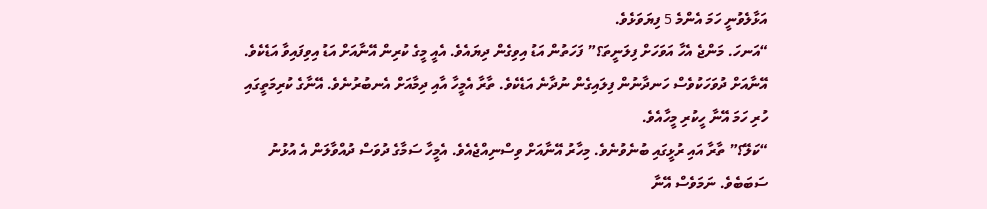އަޅާލެވުނީ ހަމަ އެންމެ 5 ފިޔަވަޅެވެ.
“އަނހަ. މަންޖެ އެހާ އަވަހަށް ފިލަނީތަ؟” ފަހަތުން އަޑު އިވިގެން ދިޔައެވެ. އެއީ މީގެ ކުރިން އޭނާއަށް އަޑު އިވިފައިވާ އަޑެކެވެ. އޭނާއަށް ދުވަހަކުވެސް ހަނދާނުން ފިލައިގެން ނުދާނެ އަޑެކެވެ. ތާރާ އެމީހާ އާއި ދިމާއަށް އެނބުރުނެވެ. އޭނާގެ ކުރިމަތީގައި ހުރި ހަމަ އޭނާ ހީކުރި މީހާއެވެ.
“ކަލޭ؟” ތާރާ އައި ރުޅީގައި ބުނެވުނެވެ. މިހާރު އޭނާއަށް ވިސްނިއްޖެއެވެ. އެމީހާ ސަމާގެ ދުވަސް ދުއްވާލަން އެ އުޅުނު ސަބަބެވެ. ނަމަވެސް އޭނާ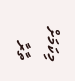މިކަމަށް ތާރާ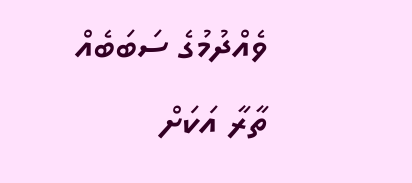ވެއްދުމުގެ ސަބަބެއް ތާރާ އަކަށް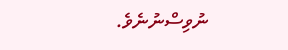ނުވިސްނުނެވެ.